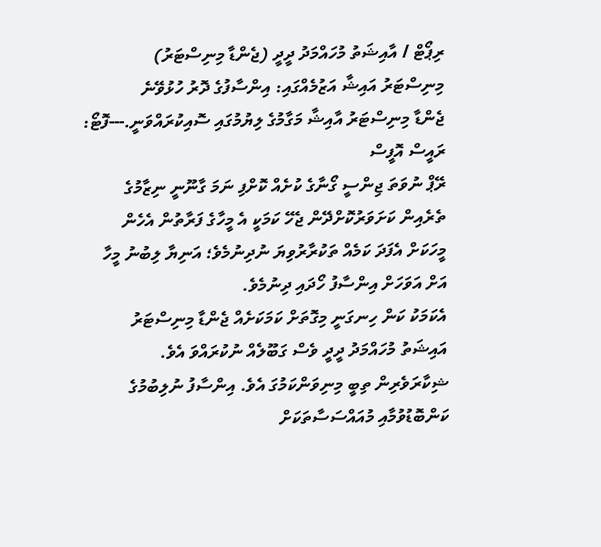ރިޕޯޓް / އާއިޝަތު މުހައްމަދު ދީދީ (ޖެންޑާ މިނިސްޓަރު)
މިނިސްޓަރު އައިޝާ އަޒުމެއްގައި: އިންސާފުގެ ދޮރު ހުޅުވޭނެ
ޖެންޑާ މިނިސްޓަރު އާއިޝާ މަގާމުގެ ލިޔުމުގައި ސޮއިކުރައްވަނީ.---ފޮޓޯ: ރައީސް އޮފީސް
ރޭޕް ނުވަތަ ޖިންސީ ގޯނާގެ ކުށެއް ކޮށްފި ނަމަ ގާނޫނީ ނިޒާމުގެ ތެރެއިން ކަށަވަރުކޮށްދޭން ޖެހޭ ކަމަކީ އެ މީހާގެ ފަރާތުން އެހެން މީހަކަށް އެފަދަ ކަމެއް ތަކުރާރުވިޔަ ނުދިނުމެވެ؛ އަނިޔާ ލިބުނު މީހާ އަށް އަވަހަށް އިންސާފު ހޯދައި ދިނުމެވެ.
އެކަމަކު ކަން ހިނގަނީ މިގޮތަށް ކަމަކަށެއް ޖެންޑާ މިނިސްޓަރު އައިޝަތު މުހައްމަދު ދީދީ ވެސް ގަބޫލެއް ނުކުރައްވަ އެވެ. ޝިކާރަވެރިން ތިބީ މިނިވަންކަމުގަ އެވެ. އިންސާފު ނުލިބުމުގެ ކަންބޮޑުވުމާއި މުއައްސަސާތަކަށް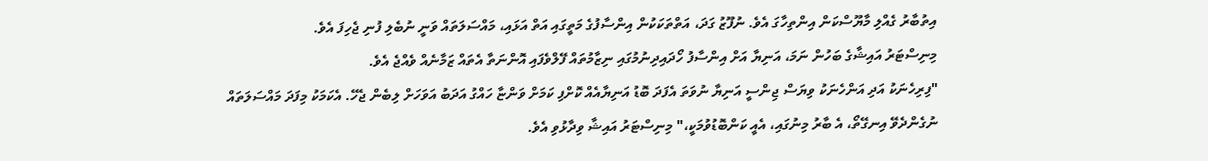އިތުބާރު ގެއްލި މާޔޫސްކަން އިންތިހާގަ އެވެ. ނުފޫޒު ގަދަ، އަތްތަކަކުން އިންސާފުގެ މަތީގައި އަތް އަޅައި، މައްސަލަތައް ވަނީ ނުބެލި ފުނި ޖެހިފަ އެވެ.
މިނިސްޓަރު އައިޝާގެ ބަހުން ނަމަ، އަނިޔާ އަށް އިންސާފު ހޯދައިދިނުމުގައި ނިޒާމުތައް ފޭލްވެފައި އޮންނަތާ އެތައް ޒަމާނެއް ވެއްޖެ އެވެ.
"ފިރިހެނަކު އަދި އަންހެނަކު ވިޔަސް ޖިންސީ އަނިޔާ ނުވަތަ އެފަދަ ބޮޑު އަނިޔާއެއް ކޮށްފި ކަމަށް ވަންޏާ ހައްގު އަދަބު އަވަހަށް ލިބެން ޖެހޭ. އެކަމަކު މިފަދަ މައްސަލަތައް ނުގެންދެވޭ އިނގޭތޯ، އެ ބާރު މިނުގައި، އެއީ ކަންބޮޑުވުމަކީ،" މިނިސްޓަރު އައިޝާ ވިދާޅުވި އެވެ.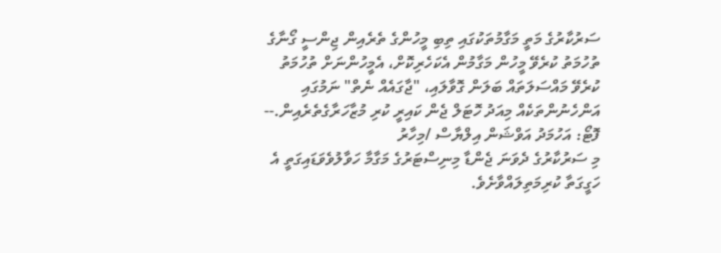ސަރުކާރުގެ މަތީ މަގާމުތަކުގައި ތިބި މީހުންގެ ތެރެއިން ޖިންސީ ގޯނާގެ ތުހުމަތު ކުރެވޭ މީހުން މަގާމުން އެކަހެރިކޮށް، އެމީހުންނަށް ތުހުމަތު ކުރެވޭ މައްސަލަތައް ބަލަން ގޮވާލައި، "ޖާގައެއް ނެތް" ނަމުގައި އަންހެނުންތަކެއް މިއަދު ހޮޓަލް ޖެން ކައިރީ ކުރި މުޒާހަރާގެތެރެއިން.-- ފޮޓޯ: އަހުމަދު އަވްޝަން އިލްޔާސް /މިހާރު
މި ސަރުކާރުގެ ދެވަނަ ޖެންޑާ މިނިސްޓަރުގެ މަގާމާ ހަވާލުވެވަޑައިގަތީ އެ ހަގީގަތާ ކުރިމަތިލައްވާށެވެ.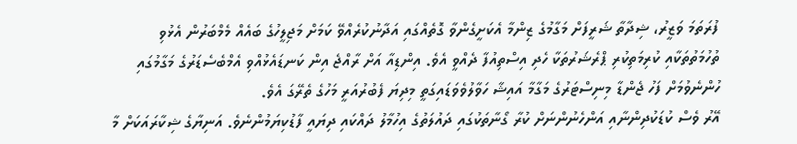ފުރަތަމަ ވަޒީރު، ޝިދާތާ ޝަރީފަށް މަގާމުގެ ޒިންމާ އެކަށީގެންވާ ގޮތެއްގައި އަދާނުކުރެއްވޭ ކަމަށް މަޖިލީހުގެ ބައެއް މެމްބަރުން އެޅުވި ތުހުމަތުތަކާއި ކުރިމަތިކުރި ޕްރެޝަރުތަކާ ހެދި އިސްތިއުފާ ދެއްވީ އެވެ. އިންޑިއާ އަށް ރާއްޖެ އިން ކަނޑައެޅުއްވި އެމްބެސެޑަރުގެ މަގާމުގައި ހުންނެވުމަށް ފަހު ޖެންޑާ މިނިސްޓަރުގެ މަގާމާ އައިޝާ ހަވާލުވެވަޑައިގަތީ މިދިޔަ ފެބުރުއަރީ މަހުގެ ތެރޭގަ އެވެ.
އޭރު ވެސް ކުޑަކުދިންނާއި އަންހެނުންނަށް ކުރާ ގޯނާތަކުގައި ދައުލަތުގެ އިހުމާލު ދައްކައި ދިޔައީ ފާޑުކިޔަމުންނެވެ. އަނިޔާގެ ޝިކާރައަކަށް މާ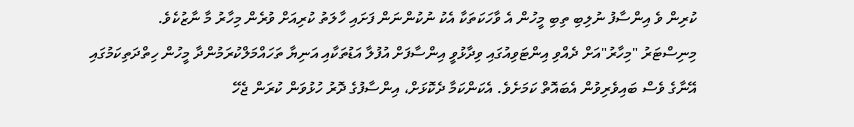ކުރިން ވެ އިންސާފު ނުލިބި ތިބި މީހުން އެ ވާހަކަތަކާ އެކު ނުކުންނަން ފަށައި ހާލަތު ކުރިއަށް ވުރެން މިހާރު މާ ނާޒުކެވެ.
މިނިސްޓަރު "މިހާރު"އަށް ދެއްވި އިންޓަވިއުގައި ވިދާޅުވީ އިންސާފަށް އުފުލާ އަޑުތަކާއި އަނިޔާ ތަހައްމަލްކުރަމުންދާ މީހުން ހިތްދަތިކަމުގައި އޭނާގެ ވެސް ބައިވެރިވުން އެބައޮތް ކަމަށެވެ. އެކަންކަމާ ދެކޮޅަށް، އިންސާފުގެ ދޮރު ހުޅުވަން ކުރަން ޖެހޭ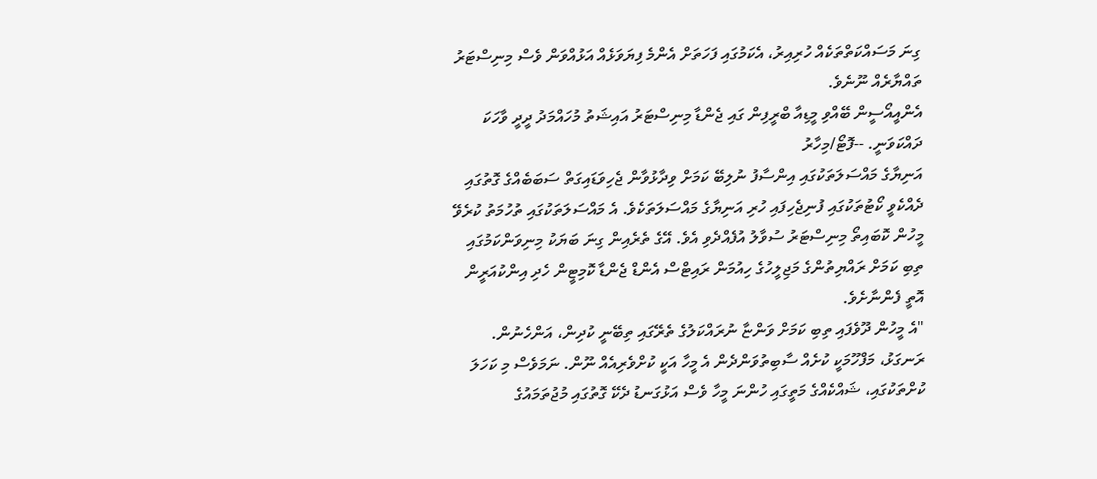ގިނަ މަސައްކަތްތަކެއް ހުރިއިރު، އެކަމުގައި ފަހަތަށް އެންމެ ފިޔަވަޅެއް އަޅުއްވަން ވެސް މިނިސްޓަރު ތައްޔާރެއް ނޫނެވެ.
އެންއީއޯސީން ބޭއްވި މީޑިއާ ބްރީފިން ގައި ޖެންޑާ މިނިސްޓަރު އައިޝަތު މުހައްމަދު ދީދީ ވާހަކަ ދައްކަވަނީ. --ފޮޓޯ/މިހާރު
އަނިޔާގެ މައްސަލަތަކުގައި އިންސާފު ނުލިބޭ ކަމަށް ވިދާޅުވާން ޖެހިވަޑައިގަތް ސަބަބެއްގެ ގޮތުގައި ދެއްކެވީ ކޯޓުތަކުގައި ފުނިޖެހިފައި ހުރި އަނިޔާގެ މައްސަލަތަކެވެ. އެ މައްސަލަތަކުގައި ތުހުމަތު ކުރެވޭ މީހުން ކޮބައިތޯ މިނިސްޓަރު ސުވާލު އުފެއްދެވި އެވެ. އޭގެ ތެރެއިން ގިނަ ބަޔަކު މިނިވަންކަމުގައި ތިބި ކަމަށް ރައްޔިތުންގެ މަޖިލީހުގެ ހިއުމަން ރައިޓްސް އެންޑް ޖެންޑާ ކޮމިޓީން ހެދި އިންކުއަރީން އޮތީ ފެންނާށެވެ.
"އެ މީހުން ދޫވެފައި ތިބި ކަމަށް ވަންޏާ ނުރައްކަލުގެ ތެރޭގައި ތިބޭނީ ކުދިން، އަންހެނުން. ރަނގަޅު، މަފްހޫމަކީ ކުށެއް ސާބިތުވަންދެން އެ މީހާ އަކީ ކުށްވެރިއެއް ނޫން. ނަމަވެސް މި ކަހަލަ ކުށްތަކުގައި، ޝައްކެއްގެ މަތީގައި ހުންނަ މީހާ ވެސް އަޅުގަނޑު ދެކޭ ގޮތުގައި މުޖުތަމައުގެ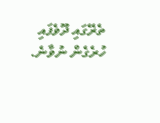ތެރޭގައި ދޫވެފައި ހުރެގެން ނުވާނެ.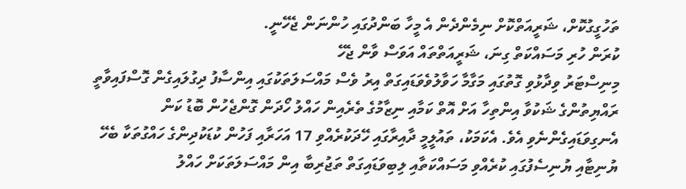ތަހުގީގުކޮށް، ޝަރީއަތްކޮށް ނިމެންދެން އެ މީހާ ބަންދުގައި ހުންނަން ޖެހޭނީ.
ކުރަން ހުރި މަސައްކަތް ގިނަ، ޝަރީއަތްތައް އަވަސް ވާން ޖެހޭ
މިނިސްޓަރު ވިދާޅުވި ގޮތުގައި މަގާމާ ހަވާލުވެވަޑައިގަތް އިރު ވެސް މައްސަލަތަކުގައި އިންސާފު ދިގުލައިގެން ގޮސްފައިވާތީ ރައްޔިތުންގެ ޝަކުވާ އިންތިހާ އަށް އޮތް ކަމާއި ނިޒާމުގެ ތެރެއިން ހައްލު ހޯދަން ގޮންޖެހުން ބޮޑު ކަން އެނގިވަޑައިގެންނެވި އެވެ. އެކަމަކު، ތައުލީމީ ދާއިރާގައި ހޭދަކުރެއްވި 17 އަހަރާއި ފަހުން ކުޑަކުދިންގެ ހައްގުތަކާ ބެހޭ ޔުނިޓާއި ޔުނިސެފުގައި ކުރެއްވި މަސައްކަތާއި ލިބިވަޑައިގަތް ތަޖުރިބާ އިން މައްސަލަތަކަށް ހައްލު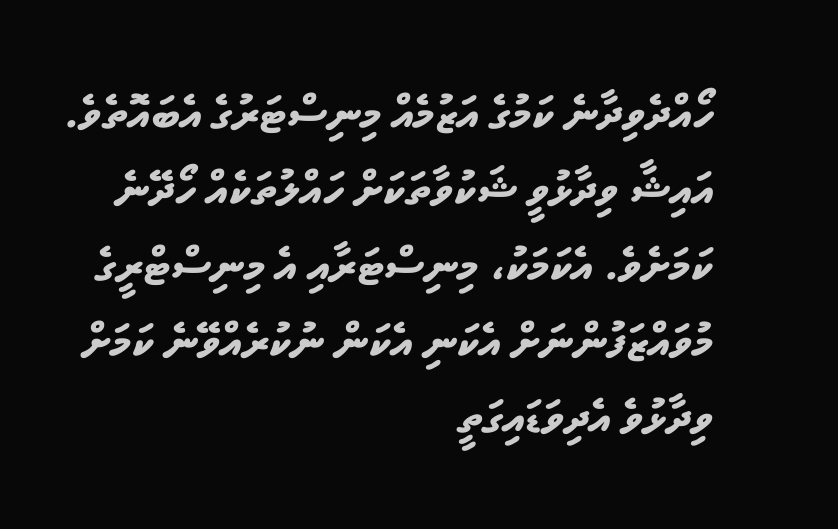ހޯއްދެވިދާނެ ކަމުގެ އަޒުމެއް މިނިސްޓަރުގެ އެބައޮތެވެ.
އައިޝާ ވިދާޅުވީ ޝަކުވާތަކަށް ހައްލުތަކެއް ހޯދޭނެ ކަމަށެވެ. އެކަމަކު، މިނިސްޓަރާއި އެ މިނިސްޓްރީގެ މުވައްޒަފުންނަށް އެކަނި އެކަން ނުކުރެއްވޭނެ ކަމަށް ވިދާޅުވެ އެދިވަޑައިގަތީ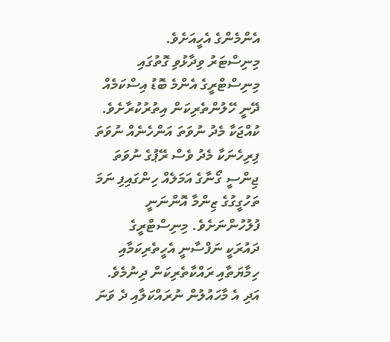އެންމެންގެ އެހީއަށެވެ.
މިނިސްޓަރު ވިދާޅުވި ގޮތުގައި މިނިސްޓްރީގެ އެންމެ ބޮޑު އިސްކަމެއް ދޭނީ ހޭލުންތެރިކަން އިތުރުކުރާށެވެ. ކުއްޖަކާ މެދު ނުވަތަ އަންހެނެއް ނުވަތަ ފިރިހެނަކާ މެދު ވެސް ރޭޕުގެ ނުވަތަ ޖިންސީ ގޯނާގެ އަމަލެއް ހިންގައިފި ނަމަ ތަހުގީގުގެ ޒިންމާ އޮންނަނީ ފުލުހުންނަށެވެ. މިނިސްޓްރީގެ ދައުރަކީ ނަފްސާނީ އެހީތެރިކަމާއި ހިމާޔަތާއި ރައްކާތެރިކަން ދިނުމެވެ. އަދި އެ މާހައުލުން ނުރައްކަލާއި ދެ ވަނަ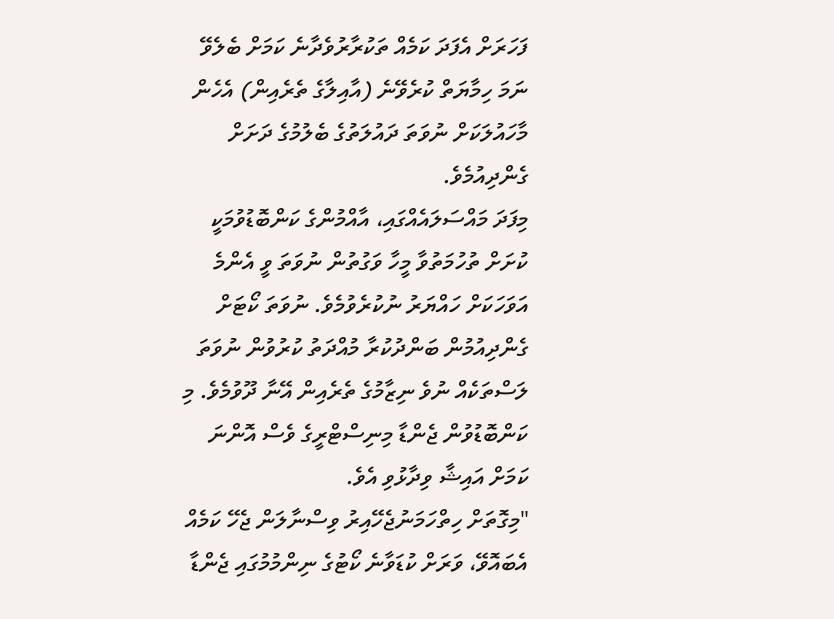ފަހަރަށް އެފަދަ ކަމެއް ތަކުރާރުވެދާނެ ކަމަށް ބެލެވޭ ނަމަ ހިމާޔަތް ކުރެވޭނެ (އާއިލާގެ ތެރެއިން) އެހެން މާހައުލަކަށް ނުވަތަ ދައުލަތުގެ ބެލުމުގެ ދަށަށް ގެންދިއުމެވެ.
މިފަދަ މައްސަލައެއްގައި، އާއްމުންގެ ކަންބޮޑުވުމަކީ ކުށަށް ތުހުމަތުވާ މީހާ ވަގުތުން ނުވަތަ ވީ އެންމެ އަވަހަކަށް ހައްޔަރު ނުކުރެވުމެވެ. ނުވަތަ ކޯޓަށް ގެންދިއުމުން ބަންދުކުރާ މުއްދަތު ކުރުވުން ނުވަތަ ލަސްތަކެއް ނުވެ ނިޒާމުގެ ތެރެއިން އޭނާ ދޫވުމެވެ. މި ކަންބޮޑުވުން ޖެންޑާ މިނިސްޓްރީގެ ވެސް އޮންނަ ކަމަށް އައިޝާ ވިދާޅުވި އެވެ.
"މިގޮތަށް ހިތްހަމަނުޖެހޭއިރު ވިސްނާލަން ޖެހޭ ކަމެއް އެބައޮވޭ، ވަރަށް ކުޑަވާނެ ކޯޓުގެ ނިންމުމުގައި ޖެންޑާ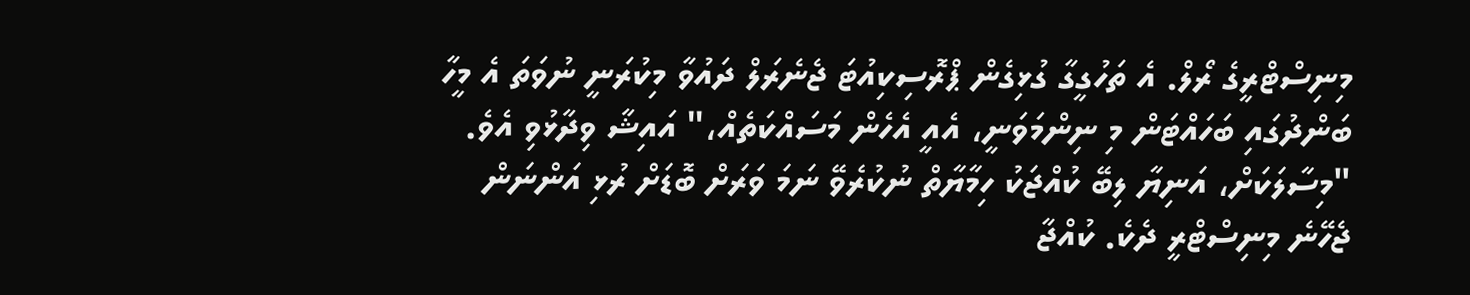މިނިސްޓްރީގެ ރޯލް. އެ ތަހުގީގާ ގުޅިގެން ޕްރޮސިކިއުޓަ ޖެނެރަލް ދައުވާ މިކުރަނީ ނުވަތަ އެ މީހާ ބަންދުގައި ބަހައްޓަން މި ނިންމަވަނީ، އެއީ އެހެން މަސައްކަތެއް،" އައިޝާ ވިދާޅުވި އެވެ.
"މިސާލަކަށް، އަނިޔާ ލިބޭ ކުއްޖަކު ހިމާޔާތް ނުކުރެވޭ ނަމަ ވަރަށް ބޮޑަށް ރުޅި އަންނަން ޖެހޭނެ މިނިސްޓްރީ ދެކެ. ކުއްޖާ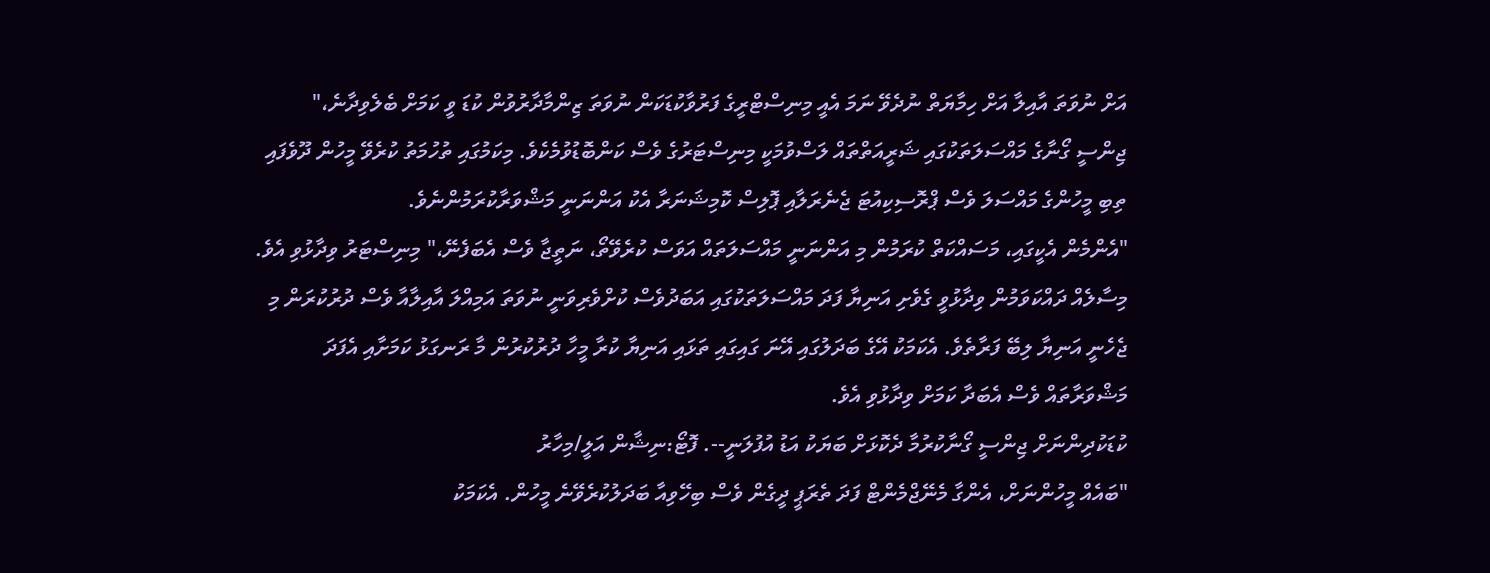އަށް ނުވަތަ އާއިލާ އަށް ހިމާޔަތް ނުދެވޭ ނަމަ އެއީ މިނިސްޓްރީގެ ފަރުވާކުޑަކަން ނުވަތަ ޒިންމާދާރުވުން ކުޑަ ވީ ކަމަށް ބެލެވިދާނެ،"
ޖިންސީ ގޯނާގެ މައްސަލަތަކުގައި ޝަރީއަތްތައް ލަސްވުމަކީ މިނިސްޓަރުގެ ވެސް ކަންބޮޑުވުމެކެވެ. މިކަމުގައި ތުހުމަތު ކުރެވޭ މީހުން ދޫވެފައި ތިބި މީހުންގެ މައްސަލަ ވެސް ޕްރޮސިކިއުޓަ ޖެނެރަލާއި ޕޮލިސް ކޮމިޝަނަރާ އެކު އަންނަނީ މަޝްވަރާކުރަމުންނެވެ.
"އެންމެން އެކީގައި، މަސައްކަތް ކުރަމުން މި އަންނަނީ މައްސަލަތައް އަވަސް ކުރެވޭތޯ، ނަތީޖާ ވެސް އެބަފެނޭ،" މިނިސްޓަރު ވިދާޅުވި އެވެ.
މިސާލެއް ދައްކަވަމުން ވިދާޅުވީ ގެވެށި އަނިޔާ ފަދަ މައްސަލަތަކުގައި އަބަދުވެސް ކުށްވެރިވަނީ ނުވަތަ އަމިއްލަ އާއިލާއާ ވެސް ދުރުކުރަން މި ޖެހެނީ އަނިޔާ ލިބޭ ފަރާތެވެ. އެކަމަކު އޭގެ ބަދަލުގައި އޭނަ ގައިގައި ތަޅައި އަނިޔާ ކުރާ މީހާ ދުރުކުރުން މާ ރަނގަޅު ކަމަށާއި އެފަދަ މަޝްވަރާތައް ވެސް އެބަދާ ކަމަށް ވިދާޅުވި އެވެ.
ކުޑަކުދިންނަށް ޖިންސީ ގޯނާކުރުމާ ދެކޮޅަށް ބަޔަކު އަޑު އުފުލަނީ--. ފޮޓޯ:ނިޝާން އަލީ/މިހާރު
"ބައެއް މީހުންނަށް، އެންގާ މެނޭޖްމެންޓް ފަދަ ތެރަޕީ ދީގެން ވެސް ބިހޭވިއާ ބަދަލުކުރެވޭނެ މީހުން. އެކަމަކު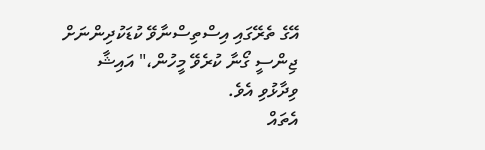އޭގެ ތެރޭގައި އިސްތިސްނާވޭ ކުޑަކުދިންނަށް ޖިންސީ ގޯނާ ކުރެވޭ މީހުން،" އައިޝާ ވިދާޅުވި އެވެ.
އެތައް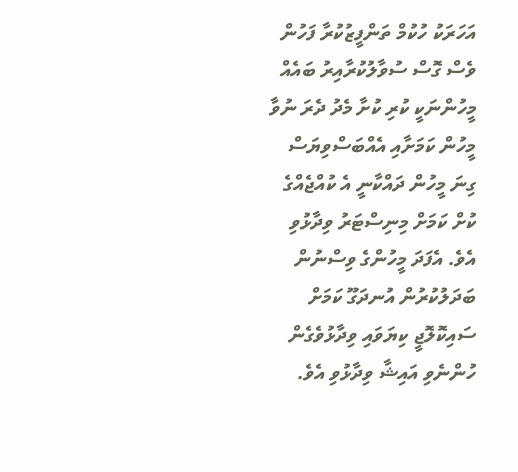އަހަރަކު ހުކުމް ތަންފީޒުކުރާ ފަހުން ވެސް ގޮސް ސުވާލުކުރާއިރު ބައެއް މީހުންނަކީ ކުރި ކުށާ މެދު ދެރަ ނުވާ މީހުން ކަމަށާއި އެއްބަސްވިޔަސް ގިނަ މީހުން ދައްކާނީ އެ ކުއްޖެއްގެ ކުށް ކަމަށް މިނިސްޓަރު ވިދާޅުވި އެވެ. އެފަދަ މީހުންގެ ވިސްނުން ބަދަލުކުރުން އުނދަގޫ ކަމަށް ސައިކޮލޮޖީ ކިޔަވައި ވިދާޅުވެގެން ހުންނެވި އައިޝާ ވިދާޅުވި އެވެ.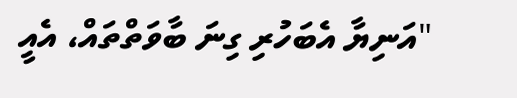"އަނިޔާ އެބަހުރި ގިނަ ބާވަތްތައް، އެއީ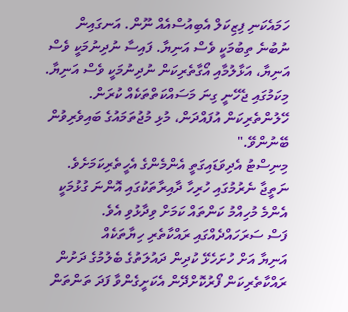ހަމައެކަނި ފިޒިކަލް އެބިއުސްއެއް ނޫން. އަނގައިން ނުބުނެ ތިބުމަކީ ވެސް އަނިޔާ. ފައިސާ ނުދިނުމަކީ ވެސް އަނިޔާ، އަޅާލުމާއި އޯގާތެރިކަން ނުދިނުމަކީ ވެސް އަނިޔާ. މިކަމުގައި ޖެހޭނީ ގިނަ މަސައްކަތްތަކެއް ކުރަން. ހޭލުންތެރިކަން އުފައްދަން، މުޅި މުޖުތަމައުގެ ބައިވެރިވުން ބޭނުންވޭ."
މިނިސްޓު އެދިވަޑައިގަތީ އެންމެންގެ އެހީތެރިކަމަށެވެ. ނަތީޖާ ނެރުމުގައި ހުރިހާ ދާއިރާތަކުގައި އޮންނަ ގުޅުމަކީ އެންމެ މުހިއްމު ކަންތައް ކަމަށް ވިދާޅުވި އެވެ.
ފަސް ސަރަހައްދެއްގައި ރައްކާތެރި ހިޔާތަކެއް
އަނިޔާ އަށް ހުށަހެޅޭ ކުދިން ދައުލަތުގެ ބެލުމުގެ ދަށުން ރައްކާތެރިކަން ފޯރުކޮށްދޭން އެކަށީގެންވާ ފަދަ ތަންތަން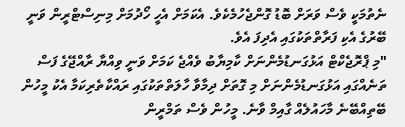ނެތުމަކީ ވެސް ވަރަށް ބޮޑު ގޮންޖެހުމެކެވެ. އެކަމަށް އެހީ ހޯދުމަށް މިނިސްޓްރީން ވަނީ ބޭރުގެ އެކި ފަރާތްތަކުގައި އެދިފަ އެވެ.
"މި ޕްރޮޖެކްޓް އަޅުގަނޑުމެންނަށް ކާމިޔާބު ވެއްޖެ ކަމަށް ވަނީ ވިއްޔާ ރާއްޖޭގެ ފަސް ތަނެއްގައި އަޅުގަނޑުމެންނަށް މި ގޮތަށް ދިމާވާ ހާލަތްތަކުގައި ރައްކާތެރިކަމާ އެކު މީހުން ބޭތިއްބޭނެ މާހައުލެއް ގާއިމް ވާނެ. މީހުން ވެސް ތަމްރީން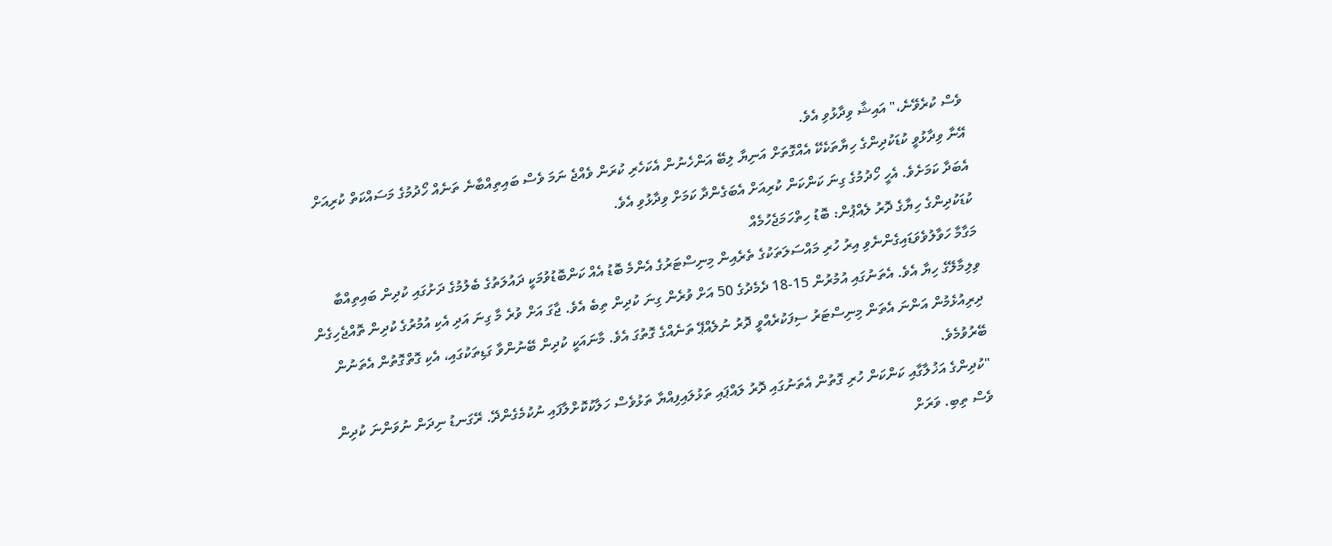ވެސް ކުރެވޭނެ،" އައިޝާ ވިދާޅުވި އެވެ.
އޭނާ ވިދާޅުވީ ކުޑަކުދިންގެ ހިޔާތަކެކޭ އެއްގޮތަށް އަނިޔާ ލިބޭ އަންހެނުން އެކަހެރި ކުރަން ވެއްޖެ ނަމަ ވެސް ބައިތިއްބާނެ ތަނެއް ހޯދުމުގެ މަސައްކަތް ކުރިއަށް އެބަދާ ކަމަށެވެ. އެހީ ހޯދުމުގެ ގިނަ ކަންކަން ކުރިއަށް އެބަގެންދާ ކަމަށް ވިދާޅުވި އެވެ.
ކުޑަކުދިންގެ ހިޔާގެ ދޮރު ލެއްޕުން: ބޮޑު ހިތްހަމަޖެހުމެއް
މަގާމާ ހަވާލުވެވަޑައިގެންނެވި އިރު ހުރި މައްސަލަތަކުގެ ތެރެއިން މިނިސްޓަރުގެ އެންމެ ބޮޑު އެއް ކަންބޮޑުވުމަކީ ދައުލަތުގެ ބެލުމުގެ ދަށުގައި ކުދިން ބައިތިއްބާ ވިލިމާލޭގެ ހިޔާ އެވެ. އެތަނުގައި އުމުރުން 15-18 ދެމެދުގެ 50 އަށް ވުރެން ގިނަ ކުދިން ތިބެ އެވެ. ޖާގަ އަށް ވުރެ މާ ގިނަ އަދި އެކި އުމުރުގެ ކުދިން ތޮއްޖެހިގެން ދިރިއުޅެމުން އަންނަ އެތަން މިނިސްޓަރު ސިފަކުރެއްވީ ދޮރު ނުލެއްޕޭ ތަނެއްގެ ގޮތުގަ އެވެ. މާނައަކީ ކުދިން ބޭނުންވާ ގަޑިތަކުގައި، އެކި ގޮތްގޮތުން އެތަނުން ބޭރުވުމެވެ.
"ކުދިންގެ އަޚުލާގާއި ކަންކަން ހުރި ގޮތުން އެތަނުގައި ދޮރު ލައްޕައި ތަޅުލައިފިއްޔާ ތަޅުވެސް ހަލާކުކޮށްލާފައި ނުކުމެގެންދޭ. ރޭގަނޑު ނިދަން ނުވަންނަ ކުދިން ވެސް ތިބި. ވަރަށް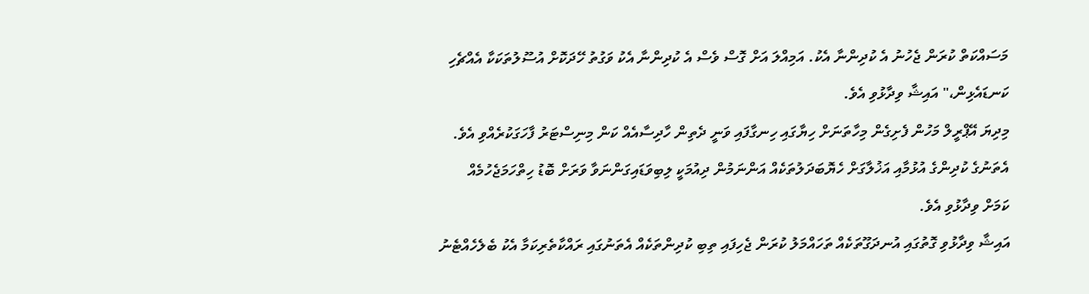މަސައްކަތް ކުރަން ޖެހުނު އެ ކުދިންނާ އެކު. އަމިއްލަ އަށް ގޮސް ވެސް އެ ކުދިންނާ އެކު ވަގުތު ހޭދަކޮށް އުސޫލުތަކަކާ އެއްޗެހި ކަނޑައެޅިން،" އައިޝާ ވިދާޅުވި އެވެ.
މިދިޔަ އޭޕްރީލް މަހުން ފެށިގެން މިހާތަނަށް ހިޔާގައި ހިނގާފައި ވަނީ ދެތިން ހާދިސާއެއް ކަން މިނިސްޓަރު ފާހަގަކުރެއްވި އެވެ. އެތަނުގެ ކުދިންގެ އުޅުމާއި އަޚުލާގަށް ހެޔޮބަދަލުތަކެއް އަންނަމުން ދިއުމަކީ ލިބިވަޑައިގަންނަވާ ވަރަށް ބޮޑު ހިތްހަމަޖެހުމެއް ކަމަށް ވިދާޅުވި އެވެ.
އައިޝާ ވިދާޅުވި ގޮތުގައި އުނދަގޫތަކެއް ތަހައްމަލު ކުރަން ޖެހިފައި ތިބި ކުދިންތަކެއް އެތަނުގައި ރައްކާތެރިކަމާ އެކު ބެލެހެއްޓެނު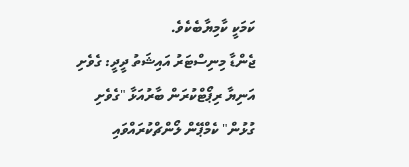ކަމަކީ ކާމިޔާބެކެވެ.
ޖެންޑާ މިނިސްޓަރު އައިޝަތު ދީދީ: ގެވެށި އަނިޔާ ރިޕޯޓްކުރަން ބާރުއަޅާ "ގެވެށި ގުޅުން" ކެމްޕޭން ލޯންޗްކުރައްވައި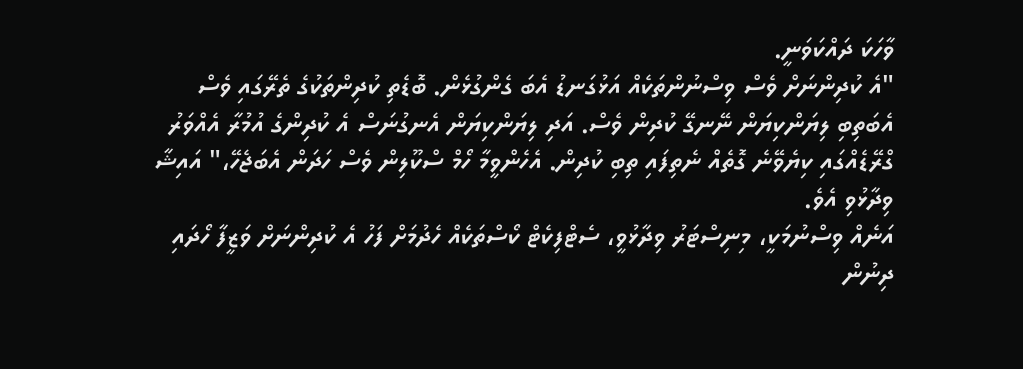ވާހަކަ ދައްކަވަނީ.
"އެ ކުދިންނަށް ވެސް ވިސްނުންތަކެއް އަޅުގަނޑު އެބަ ގެންގުޅެން. ބޮޑެތި ކުދިންތަކުގެ ތެރޭގައި ވެސް އެބަތިބި ލިޔަންކިޔަން ނޭނގޭ ކުދިން ވެސް. އަދި ލިޔަންކިޔަން އެނގުނަސް އެ ކުދިންގެ އުމުރާ އެއްވަރު ގްރޭޑެއްގައި ކިޔެވޭނެ ގޮތެއް ނެތިފައި ތިބި ކުދިން. އެހެންވީމާ ހޯމް ސްކޫލިން ވެސް ހަދަން އެބަޖެހޭ،" އައިޝާ ވިދާޅުވި އެވެ.
އަނެއް ވިސްނުމަކީ، މިނިސްޓަރު ވިދާޅުވީ، ސެޓްފިކެޓް ކޯސްތަކެއް ހެދުމަށް ފަހު އެ ކުދިންނަށް ވަޒީފާ ހޯދައި ދިނުން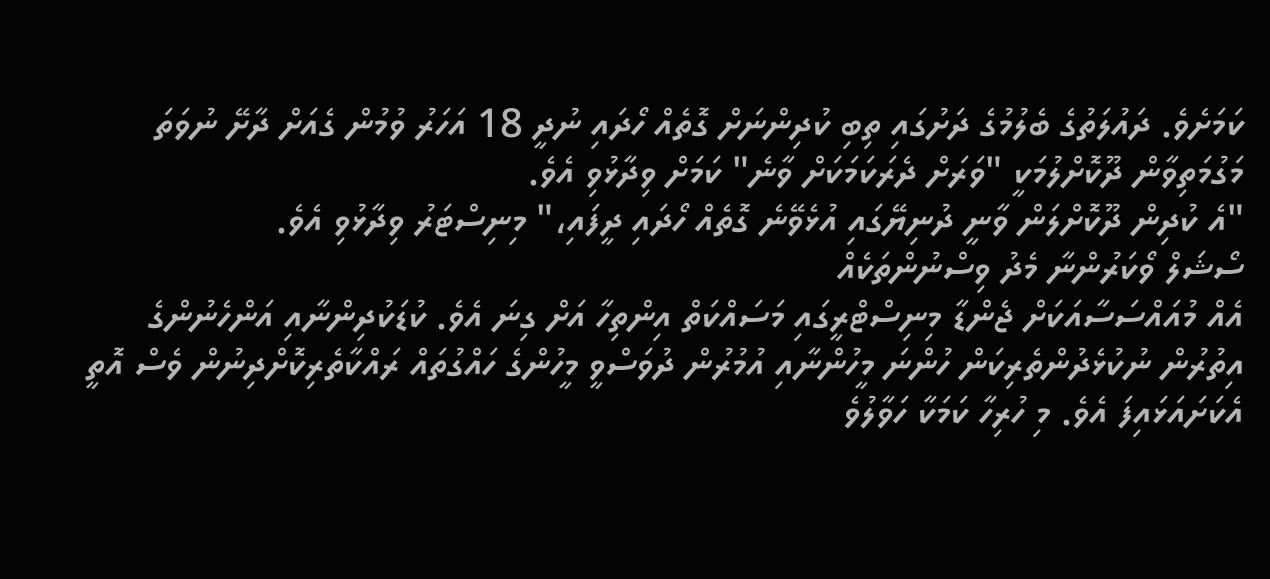ކަމަށެވެ. ދައުލަތުގެ ބެލުމުގެ ދަށުގައި ތިބި ކުދިންނަށް ގޮތެއް ހޯދައި ނުދީ 18 އަހަރު ވުމުން ގެއަށް ދާށޭ ނުވަތަ މަގުމަތިވާން ދޫކޮށްލުމަކީ "ވަރަށް ދެރަކަމަކަށް ވާނެ" ކަމަށް ވިދާޅުވި އެވެ.
"އެ ކުދިން ދޫކޮށްލަން ވާނީ ދުނިޔޭގައި އުޅެވޭނެ ގޮތެއް ހޯދައި ދީފައި،" މިނިސްޓަރު ވިދާޅުވި އެވެ.
ސޯޝަލް ވޯކަރުންނާ މެދު ވިސްނުންތަކެއް
އެއް މުއައްސަސާއަކަށް ޖެންޑާ މިނިސްޓްރީގައި މަސައްކަތް އިންތިހާ އަށް ގިނަ އެވެ. ކުޑަކުދިންނާއި އަންހެނުންގެ އިތުރުން ނުކުޅެދުންތެރިކަން ހުންނަ މީހުންނާއި އުމުރުން ދުވަސްވީ މީހުންގެ ހައްގުތައް ރައްކާތެރިކޮށްދިނުން ވެސް އޮތީ އެކަށައަޅައިފަ އެވެ. މި ހުރިހާ ކަމަކާ ހަވާލުވެ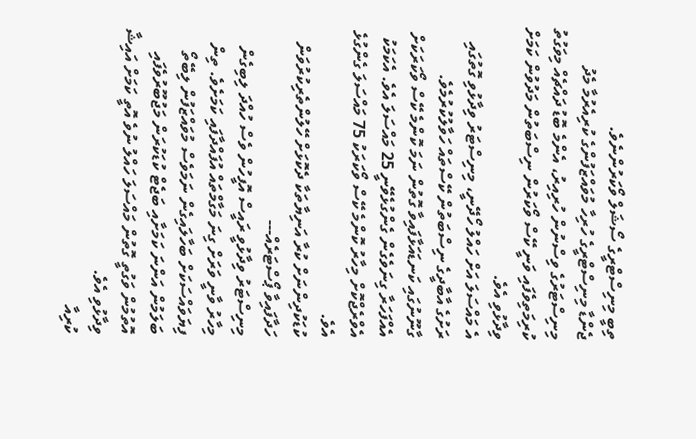ތިބީ މިނިސްޓްރީގެ ސޯޝަލް ވޯކަރުންނެވެ.
ޖެންޑާ މިނިސްޓްރީގެ ހުރިހާ މުވައްޒަފުންގެ ކުރިއެރުމާ މެދު މިނިސްޓަރުގެ ވިސްނުން ހުރިއިރު، އެންމެ ބޮޑު ދައްޗެއް މިވަގުތު ކުރިމަތިވެފައި ވަނީ ކޭސް ވޯކަރުން ނިސްބަތުން މަދުވުން ކަމަށް ވިދާޅުވި އެވެ.
އެ މައްސަލަ އަށް ހައްލު ހޯދޭނީ، މިނިސްޓަރު ވިދާޅުވި ގޮތުގައި ރަށުގެ އާބާދީގެ ނިސްބަތުން ކޭސްތައް ހަވާލުކުރުމެވެ. ގާނޫނުގައި ކަނޑައަޅާފައިވާ ގޮތުން ނަމަ ކޮންމެ ކޭސް ވޯކަރަކަށް އެއްފަހަރާ ގިނަވެގެން ގެންގުޅެވޭނީ 25 މައްސަލަ އެވެ. އެކަމަކު އެވްރެޖްކޮށް މިހާރު ކޮންމެ ކޭސް ވޯކަރަކު 75 މައްސަލަ ގެންގުޅެ އެވެ.
ކުޑަކުދިންނަށް ކުރާ އަނިޔާތަކާ ދެކޮޅަށް ހޭލުންތެރިކުރުވަން ހަދާފައިވާ ޕޯސްޓަރެއް---
މިނިސްޓަރު ވިދާޅުވީ ރައީސް އޮފީހުން ވެސް ހުއްދަ ލިބިގެން މިހާރު ވާނީ ވަރަށް ގިނަ މަގާމްތައް އުފައްދާފައި ކަމަށެވެ. ތިން ފިޔަވައްސަކަށް ބަހާލައިގެން ނަމަވެސް މުވައްޒަފުން ލިބޭތޯ ބަލަމުން އަންނަ ކަމަށާއި ބަޖެޓް ކުޑަކުރަން މަޖުބޫރުވެފައި އޮތުމުން ވަގުތީ ގޮތުން މައްސަލަ ހައްލު ނުވެ އޮތީ ކަމަށް އައިޝާ ވިދާޅުވި އެވެ.
ކުރިއާ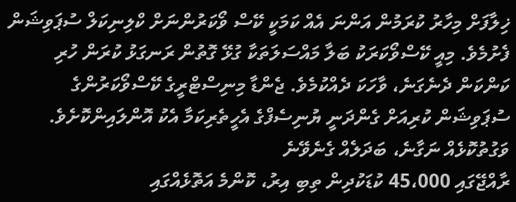ޚިލާފަށް މިހާރު ކުރަމުން އަންނަ އެއް ކަމަކީ ކޭސް ވޯކަރުންނަށް ކްލިނިކަލް ސުޕަވިޝަން ފެށުމެވެ. މިއީ ކޭސްވޯކަރަކު ބަލާ މައްސަލަތަކާ ގުޅޭ ގޮތުން ރަނގަޅު ކުރަން ހުރި ކަންކަން ދެނެގަނެ، ވާހަކަ ދެއްކުމެވެ. ޖެންޑާ މިނިސްޓްރީގެ ކޭސްވޯކަރުންގެ ސުޕަވިޝަން ކުރިއަށް ގެންދަނީ ޔުނިސެފްގެ އެހީތެރިކަމާ އެކު އޮންލައިންކޮށެވެ.
ވަގުތުކޮޅެއް ނަގާނެ، ބަދަލެއް ގެނެވޭނެ
ރާއްޖޭގައި 45،000 ކުޑަކުދިން ތިބި އިރު، ކޮންމެ އަތޮޅެއްގައި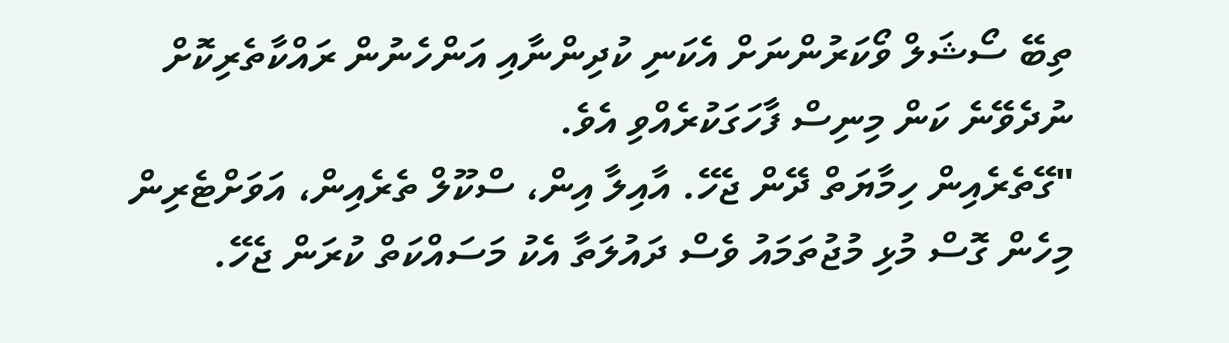ތިބޭ ސޯޝަލް ވޯކަރުންނަށް އެކަނި ކުދިންނާއި އަންހެނުން ރައްކާތެރިކޮށް ނުދެވޭނެ ކަން މިނިސް ފާހަގަކުރެއްވި އެވެ.
"ގޭތެރެއިން ހިމާޔަތް ދޭން ޖެހޭ. އާއިލާ އިން، ސްކޫލް ތެރެއިން، އަވަށްޓެރިން މިހެން ގޮސް މުޅި މުޖުތަމައު ވެސް ދައުލަތާ އެކު މަސައްކަތް ކުރަން ޖެހޭ.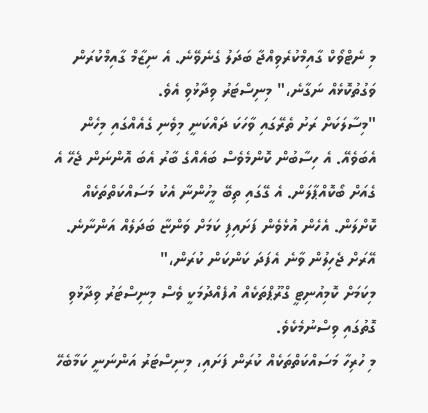މި ނެޓްވޯކް ގާއިމްކުރެވިއްޖާ ބަދަލު ގެނެވޭނެ. އެ ނިޒާމް ގާއިމްކުރަން ވަގުތުކޮޅެއް ނަގާނެ،" މިނިސްޓަރު ވިދާޅުވި އެވެ.
"މިސާލަކަށް ރަށު ތެރޭގައި ވާހަކަ ދައްކަނީ މިވެނި ގެއެއްގައި މިހެން އެބަވެއޭ. އެ ހިސާބުން ކޮންމެވެސް ބައެއްގެ ބާރު އެބަ އޮންނަން ޖެހޭ އެ ގެއަށް ބޯކޮއްޕާލަން. އެ ގޭގައި ތިބޭ މީހުންނާ އެކު މަސައްކަތްތަކެއް ކޮށްލަން. އެހެން އުޅެވެން ފަށައިފި ކަމަށް ވަންޏާ ބަދަލެއް އަންނާނެ. އޭރަށް ޖެހިލުން ވާނެ އެފަދަ ކަންކަން ކުރަން،"
މިކަމަށް ކޮމިއުނިޓީ ގްރޫޕްތަކެއް އުފެއްދުމަކީ ވެސް މިނިސްޓަރު ވިދާޅުވި ގޮތުގައި ވިސްނުމެކެވެ.
މި ހުރިހާ މަސައްކަތްތަކެއް ކުރަން ފަށައި، މިނިސްޓަރު އަންނަނީ ކަމާބެހޭ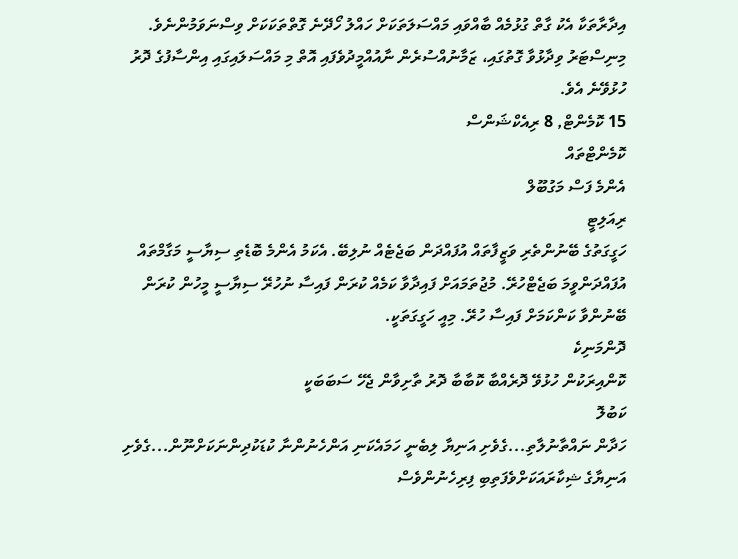އިދާރާތަކާ އެކު ގާތް ގުޅުމެއް ބާއްވައި މައްސަލަތަކަށް ހައްލު ހޯދޭނެ ގޮތްތަކަކަށް ވިސްނަވަމުންނެވެ. މިނިސްޓަރު ވިދާޅުވާ ގޮތުގައި، ޒަމާނުއްސުރެން ނާއުއްމީދުވެފައި އޮތް މި މައްސަލައިގައި އިންސާފުގެ ދޮރު ހުޅުވޭނެ އެވެ.
15 ކޮމެންޓް, 8 ރިއެކްޝަންސް
ކޮމެންޓްތައް
އެންމެ ފަސް މަގުބޫލް
ރިއަލިޓީ
ހަގީގަތުގެ ބޭނުންތެރި ވަޒީފާތައް އުފައްދަން ބަޖެޓެއް ނުލިބޭ. އެކަމު އެންމެ ބޮޑެތި ސިޔާސީ މަގާމްތައް އުފައްދަންވީމަ ބަޖެޓްހުރޭ. މުޖުތަމައަށް ފައިދާވާ ކަމެއް ކުރަން ފައިސާ ނުހުރޭ ސިޔާސީ މީހުން ކުރަން ބޭނުންވާ ކަންކަމަށް ފައިސާ ހުރޭ. މިއީ ހަގީގަތަކީ.
ދޮންމަނިކެ
ކޮންއިރަކުން ހުޅުވޭ ދޮރެއްބާ ކޮބާބާ ދޮރު ތާށިވާން ޖެހޭ ސަބަބަކީ
ކަބުލޮ
ހަދާން ނައްތާނުލާތި...ގެވެށި އަނިޔާ ލިބެނީ ހަމައެކަނި އަންހެނުންނާ ކުޑަކުދިންނަކަށްނޫން...ގެވެށި އަނިޔާގެ ޝިކާރައަކަށްވެފަތިބި ފިރިހެނުންވެސް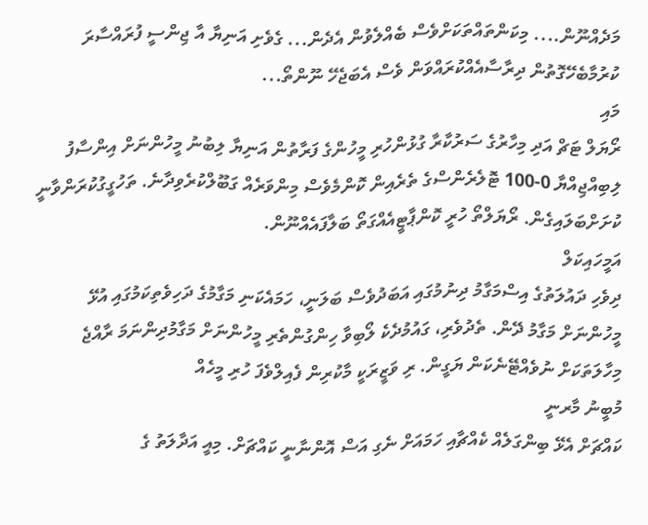މަދެއްނޫން.... މިކަންތައްތަކަށްވެސް ބެއްލެވުން އެދެން... ގެވެށި އަނިޔާ އާ ޖިންސީ ފުރައްސާރަ ކުރުމާބެހޭގޮތުން ދިރާސާއެއްކުރައްވަން ވެސް އެބަޖެހޭ ނޫންތޯ...
މައި
ރޯޔަލް ޓަޗް އަދި މިހާރުގެ ސަރުކާރާ ގުޅުންހުރި މީހުންގެ ފަރާތުން އަނިޔާ ލިބުނު މީހުންނަށް އިންސާފު ލިބިއްޖިއްޔާ 0-100 ޓޮލެރެންސްގެ ތެރެއިން ކޮންމެވެސް މިންވަރެއް ގަބޫލްކުރެވިދާނެ. ތަހުގީގުކުރަންވާނީ ކުށަށްބަލައިގެން. ރޯޔަލްތޯ ހުރީ ކޮންޕާޓީއެއްގަތޯ ބަލާފައެއްނޫން.
އަމީހައިކަލް
ދިވެހި ދައުލަތުގެ އިސްމަގާމު ދިނުމުގައި އަބަދުވެސް ބަލަނީ، ހަމައެކަނި މަގާމުގެ ދަހިވެތިކަމުގައި އުޅޭ މީހުންނަށް މަގާމު ދޭން. ތެދުވެރި، ގައުމުދެކެ ލޯބިވާ ހިންގުންތެރި މީހުންނަށް މަގާމުދިންނަމަ ރާއްޖެ މިހާލަތަކަށް ނުވެއްޓޭނެކަން ޔަގީން. ރި ވަޒީރަކީ މާކުރިން ފެއިލްވެފަ ހުރި މީހެއް
މުބީނު މާރނީ
ކައްޗަށް އެޅޭ ބިންގަލެއް ކެއްޗާއި ހަމައަށް ނެގި އަސް އޮންނާނީ ކައްޗަށް. މިއީ އަދާލަތު ގެ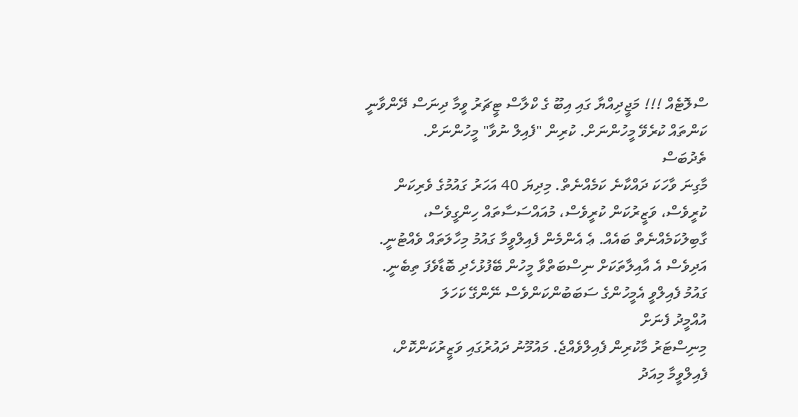ސްލޮޓެއް !!! މަޖީދިއްޔާ ގައި އިބޫ ގެ ކްލާސް ޓީޗަރު ވީމާ ދިނަސް ދޭންވާނީ ކަންތައް ކުރެވޭ މީހުންނަށް. ކުރިން "ފެއިލް ނުވާ" މީހުންނަށް.
ތެދުބަސް
މާގިނަ ވާހަކަ ދައްކާނެ ކަމެއްނެތް. މިދިޔަ 40 އަހަރު ގައުމުގެ ވެރިކަން ކުރީވެސް، ވަޒީރުކަން ކުރީވެސް، މުއައްސަސާތައް ހިންގީވެސް، ގާބިލުކަމެއްނެތް ބައެއް. ޢެ އެންމެން ފެއިލްވީމާ ގައުމު މިހާލަތައް ވެއްޓުނީ. އަދިވެސް އެ އާއިލާތަކަށް ނިސްބަތްވާ މީހުން ބޭފުޅުހެދި ބޮޑާވެފަ ތިބެނީ. ގައުމު ފެއިލްވީ އެމީހުންގެ ސަބަބުންކަންވެސް ނޭންގޭ ކަހަލަ
އުއްމީދު ފެނަށް
މިނިސްޓަރު މާކުރިން ފެއިލްވެއްޖެ. މައުމޫނު ދައުރުގައި ވަޒީރުކަންކޮށް، ފެއިލްވީމާ މިއަދު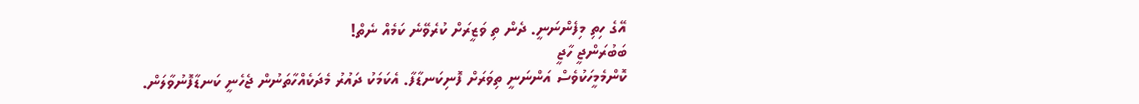އޭގެ ހިތި މިފެންނަނީ. ދެން ތި ވަޒީރަށް ކުރެވޭނެ ކަމެއް ނެތް!
ބަބުރަންޖީ ހާޖީ
ކޮންމެމީހަކުވެސް އަންނަނީ ތިވަރަށް ފޮނިކަނޑާފާ. އެކަމަކު ދައުރު މެދަކެއްހާތަނުން ޖެހެނީ ކަނޑާފޮނުވާލަން.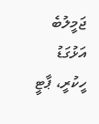ޖަމީލުބެ
އަޅުގަޑު ހީކުރީ، ޕާޓީ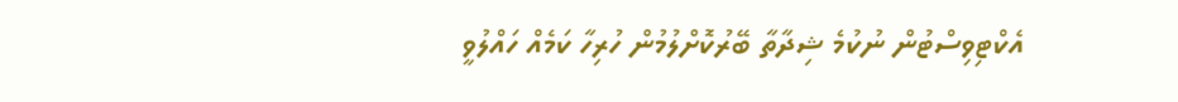އެކްޓިވިސްޓުން ނުކުމެ ޝިދާތާ ބޭރުކޮށްލުމުން ހުރިހާ ކަމެއް ހައްލުވީ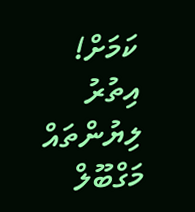ކަމަށް!
އިތުރު ލިޔުންތައް
މަގްބޫލް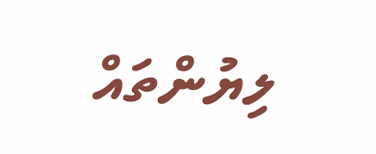ލިޔުންތައް